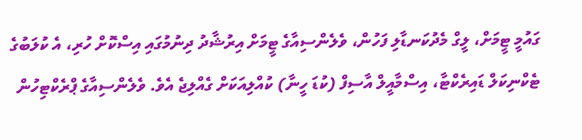ގައުމީ ޓީމަށް، ލީގް މެދުކަނޑާލި ފަހުން، ވެލެންސިއާގެ ޓީމަށް އިރުޝާދު ދިނުމުގައި އިސްކޮށް ހުރި، އެ ކުލަބުގެ ޓެކްނިކަލް ޑައިރެކްޓާ، އިސްމާއީލް އާސިފް (ކުޑަ ހީނާ) ކުއްލިއަކަށް ގެއްލިޖެ އެވެ. ވެލެންސިއާގެ ޕްރެކްޓިހުން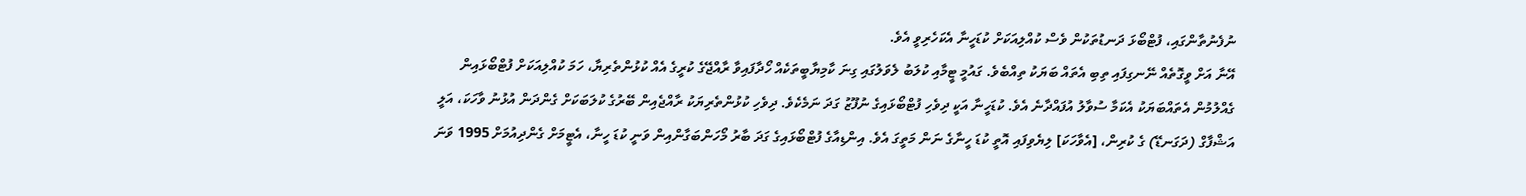ނުފެނުތާންގައި، ފުޓްބޯޅަ ދަނޑުތަކުން ވެސް ކުއްލިއަކަށް ކުޑަހީނާ އެކަހެރިވީ އެވެ.
އޭނާ އަށް ވީގޮތެއް ނޭނގިފައި ތިބި އެތައް ބަޔަކު ތިއްބެވެ. ގައުމީ ޓީމާއި ކުލަބު ލެވަލުގައި ގިނަ ކާމިޔާބީތަކެއް ހޯދާފައިވާ ރާއްޖޭގެ ކުރީގެ އެއް ކުޅުންތެރިޔާ، ހަމަ ކުއްލިއަކަށް ފުޓްބޯޅައިން ގެއްލުމުން އެތައްބަޔަކު އެކަމާ ސުވާލު އުފައްދާނެ އެވެ. ކުޑަހީނާ އަކީ ދިވެހި ފުޓްބޯޅައިގެ ނުފޫޒު ގަދަ ނަމެކެވެ. ދިވެހި ކުޅުންތެރިޔަކު ރާއްޖެއިން ބޭރުގެ ކުލަބަކަށް ގެންދަން އުޅުނު ވާހަކަ، އަލީ އަޝްފާގް (ދަގަނޑޭ) ގެ ކުރިން، [އެވާހަކަ] ލިޔެވިފައި އޮތީ ކުޑަ ހީނާގެ ނަން މަތީގަ އެވެ. އިންޑިއާގެ ފުޓްބޯޅައިގެ ގަދަ ބާރު މޯހަންބަގާންއިން ވަނީ ކުޑަ ހީނާ، އެޓީމަށް ގެންދިއުމަށް 1995 ވަނަ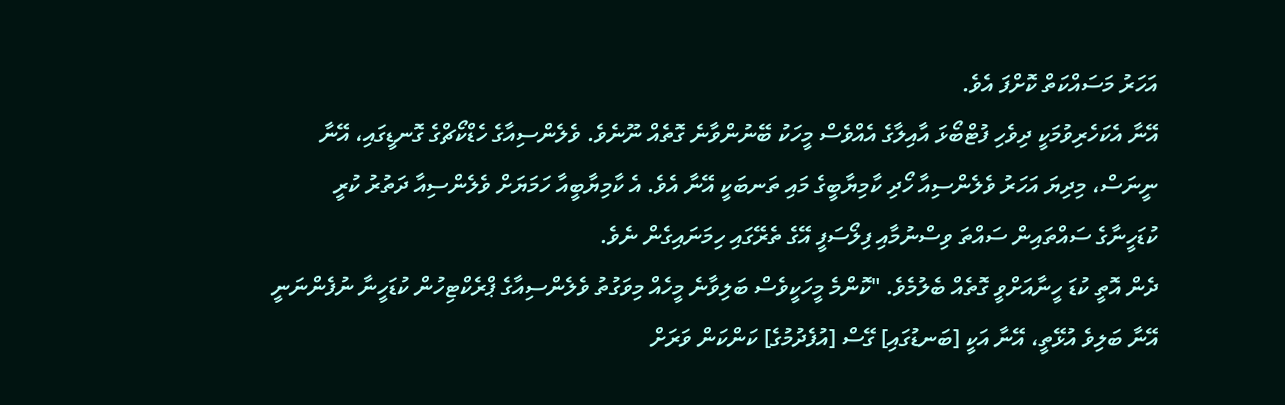އަހަރު މަސައްކަތް ކޮށްފަ އެވެ.
އޭނާ އެކަހެރިވުމަކީ ދިވެހި ފުޓްބޯޅަ އާއިލާގެ އެއްވެސް މީހަކު ބޭނުންވާނެ ގޮތެއް ނޫނެވެ. ވެލެންސިއާގެ ހެޑްކޯޗްގެ ގޮނޑީގައި، އޭނާ ނީނަސް، މިދިޔަ އަހަރު ވެލެންސިއާ ހޯދި ކާމިޔާބީގެ މައި ތަނބަކީ އޭނާ އެވެ. އެ ކާމިޔާބީއާ ހަމަޔަށް ވެލެންސިއާ ދަތުރު ކުރީ ކުޑަހީނާގެ ސައްތައިން ސައްތަ ވިސްނުމާއި ފިލޯސަފީ އޭގެ ތެރޭގައި ހިމަނައިގެން ނެވެ.
ދެން އޮތީ ކުޑަ ހީނާއަށްވީ ގޮތެއް ބެލުމެވެ. "ކޮންމެ މީހަކީވެސް ބަލިވާނެ މީހެއް މިވަގުތު ވެލެންސިއާގެ ޕްރެކްޓިހުން ކުޑަހީނާ ނުފެންނަނީ އޭނާ ބަލިވެ އުޅޭތީ، އޭނާ އަކީ [ބަނޑުގައި] ގޭސް [އުފެދުމުގެ] ކަންކަން ވަރަށް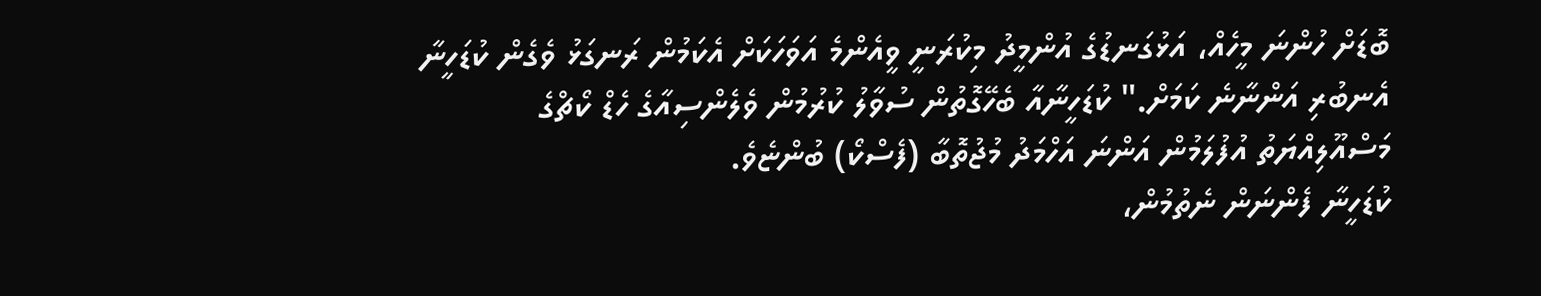ބޮޑަށް ހުންނަ މީހެއް، އަޅުގަނޑުގެ އުންމީދު މިކުރަނީ ވީއެންމެ އަވަހަކަށް އެކަމުން ރަނގަޅު ވެގެން ކުޑަހީނާ އެނބުރި އަންނާނެ ކަމަށް." ކުޑަހީނާއާ ބެހޭގޮތުން ސުވާލު ކުރުމުން ވެލެންސިއާގެ ހެޑް ކޯޗްގެ މަސްއޫލިއްޔަތު އުފުލަމުން އަންނަ އަހްމަދު މުޖުތޮބާ (ފެސްކޯ) ބުންޏެވެ.
ކުޑަހީނާ ފެންނަން ނެތުމުން،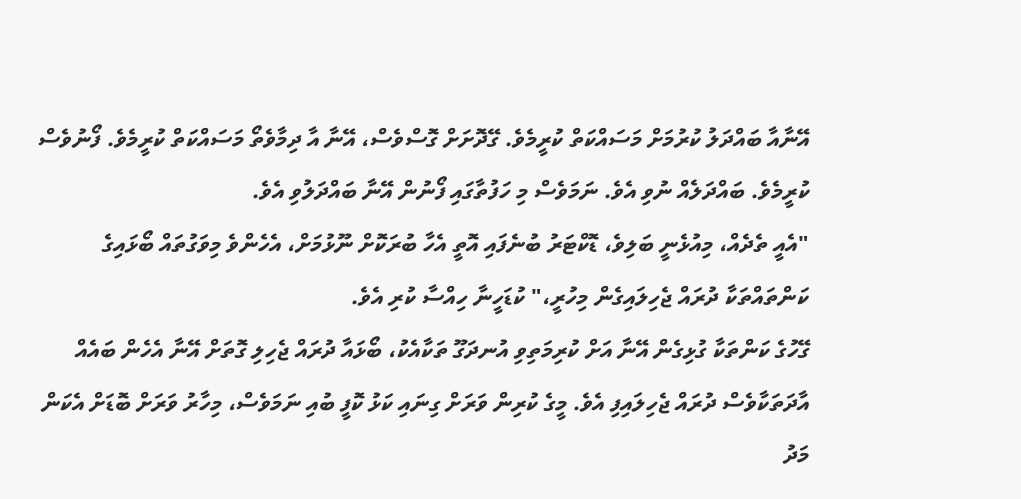އޭނާއާ ބައްދަލު ކުރުމަށް މަސައްކަތް ކުރީމެވެ. ގޭދޮށަށް ގޮސްވެސް، އޭނާ އާ ދިމާވެތޯ މަސައްކަތް ކުރީމެވެ. ފޯނުވެސް ކުރީމެވެ. ބައްދަލެއް ނުވި އެވެ. ނަމަވެސް މި ހަފުތާގައި ފޯނުން އޭނާ ބައްދަލުވި އެވެ.
"އެއީ ތެދެއް، މިއުޅެނީ ބަލިވެ، ޑޮކްޓަރު ބުނެފައި އޮތީ އެހާ ބުރަކޮށް ނޫޅުމަށް، އެހެންވެ މިވަގުތައް ބޯޅައިގެ ކަންތައްތަކާ ދުރައް ޖެހިލައިގެން މިހުރީ،" ކުޑަހީނާ ހިއްސާ ކުރި އެވެ.
ގޭހުގެ ކަންތަކާ ގުޅިގެން އޭނާ އަށް ކުރިމަތިވި އުނދަގޫ ތަކާއެކު، ބޯޅައާ ދުރައް ޖެހިލި ގޮތަށް އޭނާ އެހެން ބައެއް އާދަތަކާވެސް ދުރައް ޖެހިލައިފި އެވެ. މީގެ ކުރިން ވަރަށް ގިނައި ކަޅު ކޮފީ ބުއި ނަމަވެސް، މިހާރު ވަރަށް ބޮޑަށް އެކަން މަދު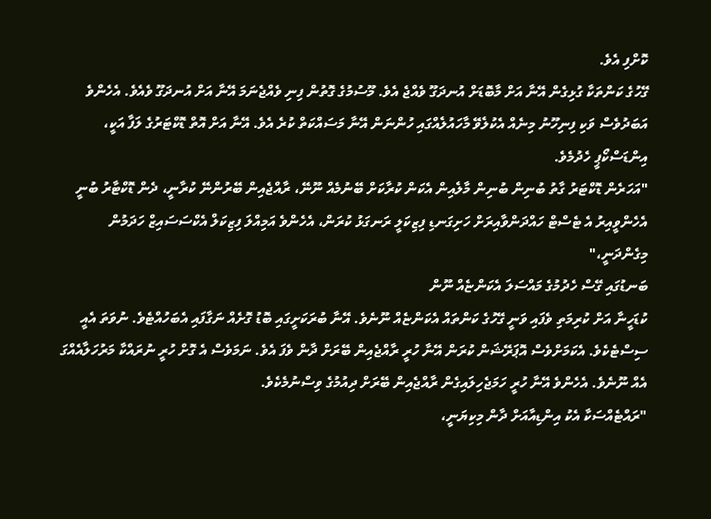ކޮށްފި އެވެ.
ގޭހުގެ ކަންތަކާ ގުޅިގެން އޭނާ އަށް މާބޮޑަށް އުނދަގޫ ވެއްޖެ އެވެ. މޫސުމުގެ ގޮތުން ފިނި ވެއްޖެނަމަ އޭނާ އަށް އުނދަގޫ ވެއެވެ. އެހެންވެ އަބަދުވެސް ވަކި ފިނިހޫނު މިނެއް އެކުލެވޭ މާހައުލެއްގައި ހުންނަން އޭނާ މަސައްކަތް ކުރެ އެވެ. އޭނާ އަށް އޮތް ޑޮކްޓަރުގެ ލަފާ އަކީ، އިންޑަސްކޯޕީ ހެދުމެވެ.
"އަހަރެން ޑޮކްޓަރު ގާތު ބުނިން ބުނިން މާލެއިން އެކަން ކުރާކަށް ބޭނުމެއް ނޫނޭ، ރާއްޖެއިން ބޭރުންނޭ ކުރާނީ، ދެން ޑޮކްޓާރު ބުނީ އެހެންވީއިރު އެ ޓެސްޓް ހައްދަންވާއިރަށް ހަށިގަނޑި ފިޒިކަލީ ރަނގަޅު ކުރަން، އެހެންވެ އަމިއްލަ ފިޒިކަލް އެކްސަސައިޒް ހަދަމުން މިގެންދަނީ،"
ބަނޑުގައި ގޭސް ހެދުމުގެ މައްސަލަ އެކަންޏެއް ނޫން
ކުޑަހީނާ އަށް ކުރިމަތި ވެފައި ވަނީ ގޭހުގެ ކަންތައް އެކަންޏެއް ނޫނެވެ. އޭނާ ބުރަކަށީގައި ބޮޑު ގޮށެއް ނަގާފައި އެބަހުއްޓެވެ. ނުވަތަ އެއީ ސިސްޓެކެވެ. އެކަމަށްވެސް އޮޕަރޭޝަން ކުރަން އޭނާ ހުރީ ރާއްޖެއިން ބޭރަށް ދާން ވެފަ އެވެ. ނަމަވެސް އެ ގޮށް ހުރީ ނުރައްކާ މަރުހަލާއެއްގަ އެއް ނޫނެވެ. އެހެންވެ އޭނާ ހުރީ ހަމަޖެހިލައިގެން ރާއްޖެއިން ބޭރަށް ދިއުމުގެ ވިސްނުމެކެވެ.
"ރައްޓެއްސަކާ އެކު އިންޑިއާއަށް ދާން މިކިޔަނީ،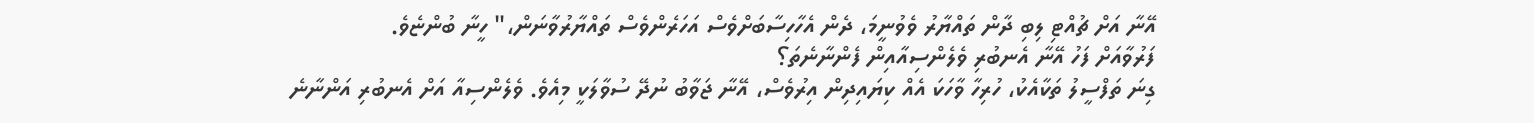އޭނާ އަށް ޗުއްޓި ލިބި ދާން ތައްޔާރު ވެވުނީމަ، ދެން އެހާހިސާބަށްވެސް އަހަރެންވެސް ތައްޔާރުވާނަން،" ހީނާ ބުންޏެވެ.
ފަރުވާއަށް ފަހު އޭނާ އެނބުރި ވެލެންސިއާއިން ފެންނާނެތަ؟
ގިނަ ތަފްސީލު ތަކާއެކު، ހުރިހާ ވާހަކަ އެއް ކިޔައިދިން އިރުވެސް، އޭނާ ޖަވާބު ނުދޭ ސުވާލަކީ މިއެވެ. ވެލެންސިއާ އަށް އެނބުރި އަންނާނެ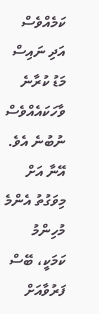ކަމެއްވެސް އަދި ނައިސް މަޑު ކުރާނެ ވާހަކައެއްވެސް ނުބުނެ އެވެ.
އޭނާ އަށް މިވަގުތު އެންމެ މުހިންމު ކަމަކީ، ބޭސް ފަރުވާއަށް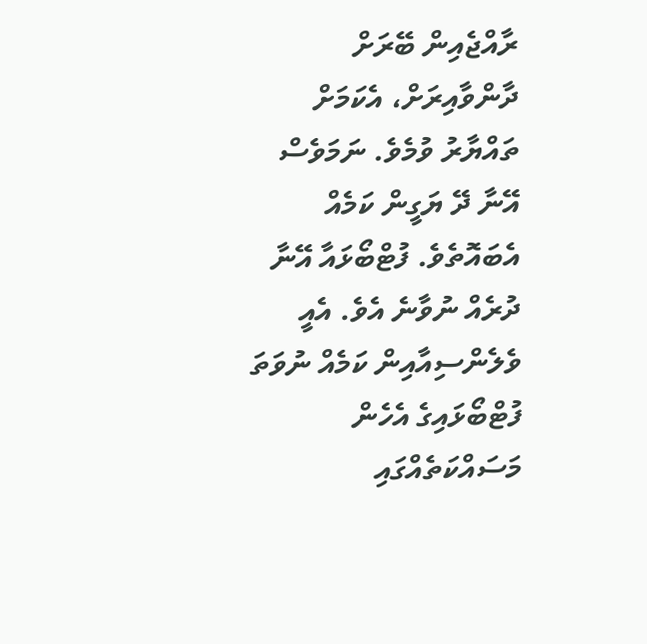ރާއްޖެއިން ބޭރަށް ދާންވާއިރަށް، އެކަމަށް ތައްޔާރު ވުމެވެ. ނަމަވެސް އޭނާ ދޭ ޔަގީން ކަމެއް އެބައޮތެވެ. ފުޓްބޯޅައާ އޭނާ ދުރެއް ނުވާނެ އެވެ. އެއީ ވެލެންސިއާއިން ކަމެއް ނުވަތަ ފުޓްބޯޅައިގެ އެހެން މަސައްކަތެއްގައި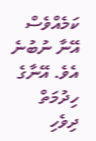ކަމެއްވެސް އޭނާ ނުބުނެ އެވެ. އޭނާގެ ހިދުމަތް ދިވެހި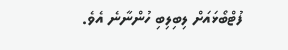ފުޓްބޯޅައަށް ލިބިލިބި ހުންނާނެ އެވެ.